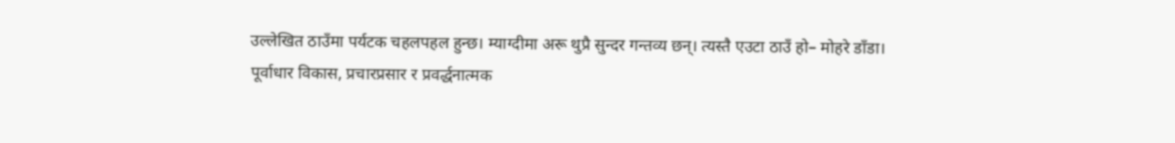उल्लेखित ठाउँमा पर्यटक चहलपहल हुन्छ। म्याग्दीमा अरू थुप्रै सुन्दर गन्तव्य छन्। त्यस्तै एउटा ठाउँ हो– मोहरे डाँडा।
पूर्वाधार विकास, प्रचारप्रसार र प्रवर्द्धनात्मक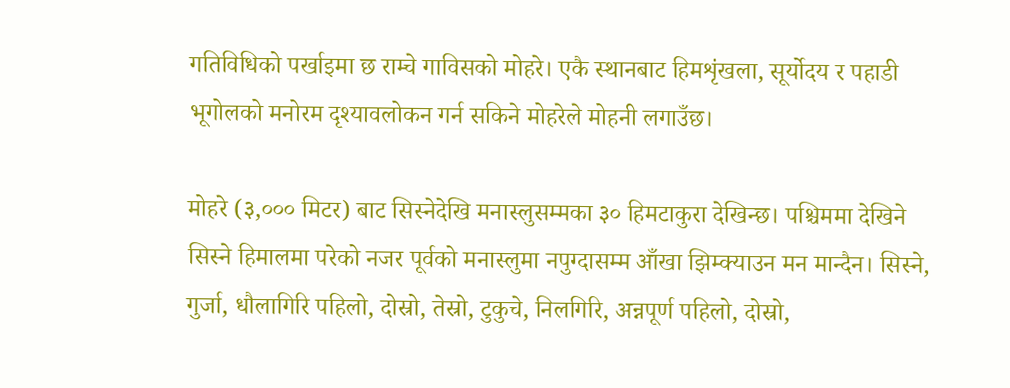गतिविधिको पर्खाइमा छ राम्चे गाविसको मोहरे। एकै स्थानबाट हिमशृंखला, सूर्योदय र पहाडी भूगोलको मनोरम दृश्यावलोकन गर्न सकिने मोहरेले मोहनी लगाउँछ।

मोहरे (३,००० मिटर) बाट सिस्नेदेखि मनास्लुसम्मका ३० हिमटाकुरा देखिन्छ। पश्चिममा देखिने सिस्ने हिमालमा परेको नजर पूर्वको मनास्लुमा नपुग्दासम्म आँखा झिम्क्याउन मन मान्दैन। सिस्ने, गुर्जा, धौलागिरि पहिलो, दोस्रो, तेस्रो, टुकुचे, निलगिरि, अन्नपूर्ण पहिलो, दोस्रो,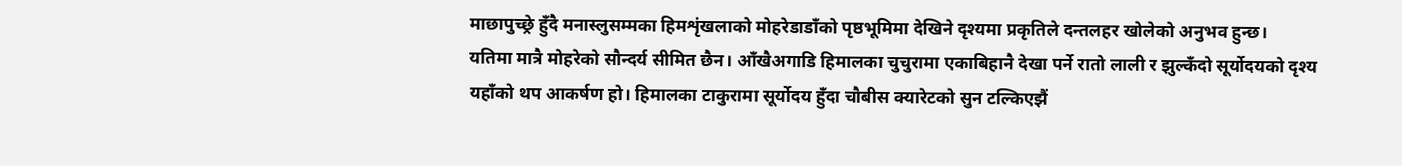माछापुच्छ्रे हुँदै मनास्लुसम्मका हिमशृंखलाको मोहरेडाडाँको पृष्ठभूमिमा देखिने दृश्यमा प्रकृतिले दन्तलहर खोलेको अनुभव हुन्छ।
यतिमा मात्रै मोहरेको सौन्दर्य सीमित छैन। आँखैअगाडि हिमालका चुचुरामा एकाबिहानै देखा पर्ने रातो लाली र झुल्कँदो सूर्योदयको दृश्य यहाँको थप आकर्षण हो। हिमालका टाकुरामा सूर्योदय हुँदा चौबीस क्यारेटको सुन टल्किएझैं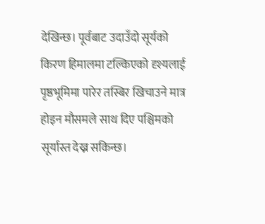देखिन्छ। पूर्वबाट उदाउँदो सूर्यको किरण हिमालमा टल्किएको दृश्यलाई पृष्ठभूमिमा पारेर तस्बिर खिचाउने मात्र होइन मौसमले साथ दिए पश्चिमको सूर्यास्त देख्न सकिन्छ।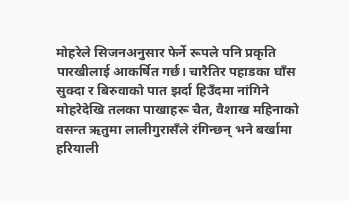मोहरेले सिजनअनुसार फेर्ने रूपले पनि प्रकृति पारखीलाई आकर्षित गर्छ। चारैतिर पहाडका घाँस सुक्दा र बिरुवाको पात झर्दा हिउँदमा नांगिने मोहरेदेखि तलका पाखाहरू चैत, वैशाख महिनाको वसन्त ऋतुमा लालीगुरासँले रंगिन्छन् भने बर्खामा हरियाली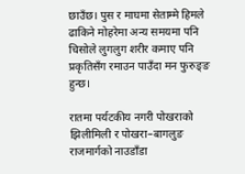छाउँछ। पुस र माघमा सेताम्मे हिमले ढाकिने मोहरेमा अन्य समयमा पनि चिसोले लुगलुग शरीर कमाए पनि प्रकृतिसँग रमाउन पाउँदा मन फुरुङ्ङ हुन्छ।

रातमा पर्यटकीय नगरी पोखराको झिलीमिली र पोखरा–बागलुङ राजमार्गको नाउडाँडा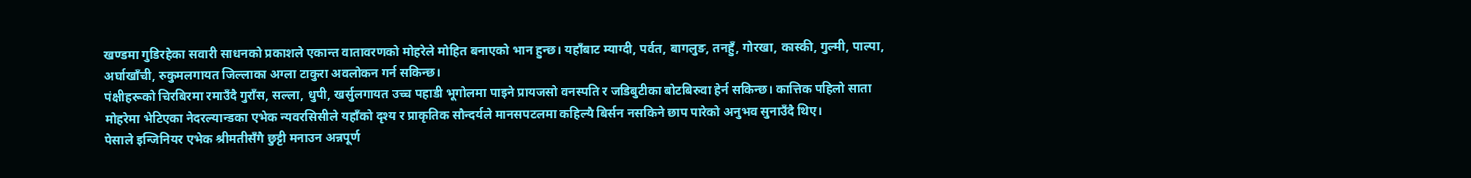खण्डमा गुडिरहेका सवारी साधनको प्रकाशले एकान्त वातावरणको मोहरेले मोहित बनाएको भान हुन्छ। यहाँबाट म्याग्दी, पर्वत, बागलुङ, तनहुँ, गोरखा, कास्की, गुल्मी, पाल्पा, अर्घाखाँची, रुकुमलगायत जिल्लाका अग्ला टाकुरा अवलोकन गर्न सकिन्छ।
पंक्षीहरूको चिरबिरमा रमाउँदै गुराँस, सल्ला, धुपी, खर्सुलगायत उच्च पहाडी भूगोलमा पाइने प्रायजसो वनस्पति र जडिबुटीका बोटबिरुवा हेर्न सकिन्छ। कात्तिक पहिलो साता मोहरेमा भेटिएका नेदरल्यान्डका एभेक न्यवरसिसीले यहाँको दृश्य र प्राकृतिक सौन्दर्यले मानसपटलमा कहिल्यै बिर्सन नसकिने छाप पारेको अनुभव सुनाउँदै थिए।
पेसाले इन्जिनियर एभेक श्रीमतीसँगै छुट्टी मनाउन अन्नपूर्ण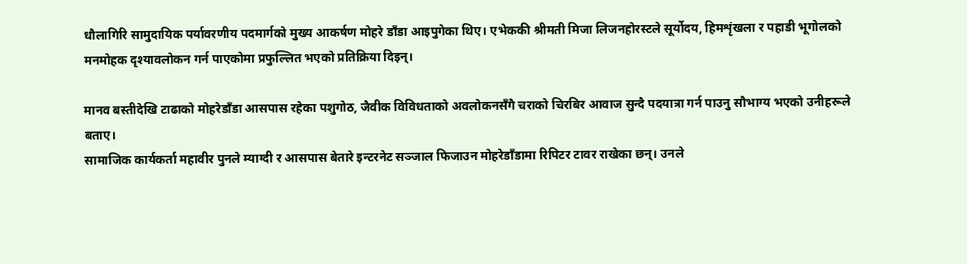धौलागिरि सामुदायिक पर्यावरणीय पदमार्गको मुख्य आकर्षण मोहरे डाँडा आइपुगेका थिए। एभेककी श्रीमती मिजा लिजनहोरस्टले सूर्योदय, हिमशृंखला र पहाडी भूगोलको मनमोहक दृश्यावलोकन गर्न पाएकोमा प्रफुल्लित भएको प्रतिक्रिया दिइन्।

मानव बस्तीदेखि टाढाको मोहरेडाँडा आसपास रहेका पशुगोठ, जैवीक विविधताको अवलोकनसँगै चराको चिरबिर आवाज सुन्दै पदयात्रा गर्न पाउनु सौभाग्य भएको उनीहरूले बताए।
सामाजिक कार्यकर्ता महावीर पुनले म्याग्दी र आसपास बेतारे इन्टरनेट सञ्जाल फिजाउन मोहरेडाँडामा रिपिटर टावर राखेका छन्। उनले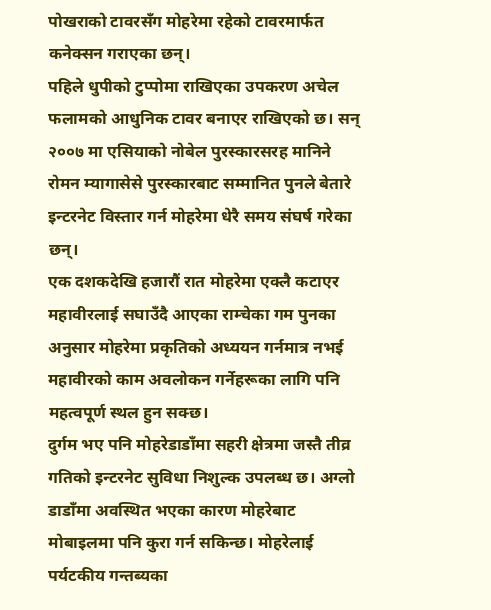पोखराको टावरसँग मोहरेमा रहेको टावरमार्फत कनेक्सन गराएका छन्।
पहिले धुपीको टुप्पोमा राखिएका उपकरण अचेल फलामको आधुनिक टावर बनाएर राखिएको छ। सन् २००७ मा एसियाको नोबेल पुरस्कारसरह मानिने रोमन म्यागासेसे पुरस्कारबाट सम्मानित पुनले बेतारे इन्टरनेट विस्तार गर्न मोहरेमा धेरै समय संघर्ष गरेका छन्।
एक दशकदेखि हजारौं रात मोहरेमा एक्लै कटाएर महावीरलाई सघाउँदै आएका राम्चेका गम पुनका अनुसार मोहरेमा प्रकृतिको अध्ययन गर्नमात्र नभई महावीरको काम अवलोकन गर्नेहरूका लागि पनि महत्वपूर्ण स्थल हुन सक्छ।
दुर्गम भए पनि मोहरेडाडाँमा सहरी क्षेत्रमा जस्तै तीव्र गतिको इन्टरनेट सुविधा निशुल्क उपलब्ध छ। अग्लो डाडाँमा अवस्थित भएका कारण मोहरेबाट मोबाइलमा पनि कुरा गर्न सकिन्छ। मोहरेलाई पर्यटकीय गन्तब्यका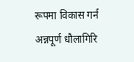रूपमा विकास गर्न अन्नपूर्ण धौलागिरि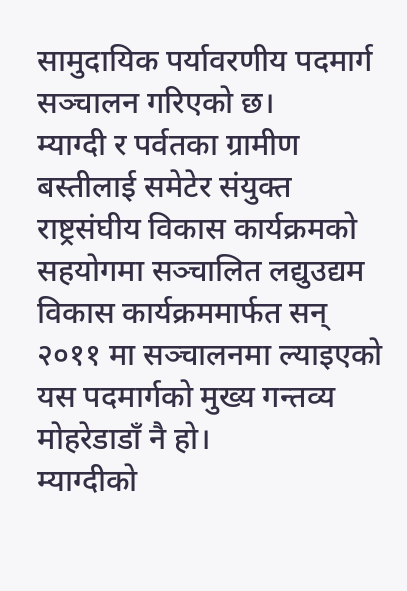सामुदायिक पर्यावरणीय पदमार्ग सञ्चालन गरिएको छ।
म्याग्दी र पर्वतका ग्रामीण बस्तीलाई समेटेर संयुक्त राष्ट्रसंघीय विकास कार्यक्रमको सहयोगमा सञ्चालित लद्युउद्यम विकास कार्यक्रममार्फत सन् २०११ मा सञ्चालनमा ल्याइएको यस पदमार्गको मुख्य गन्तव्य मोहरेडाडाँ नै हो।
म्याग्दीको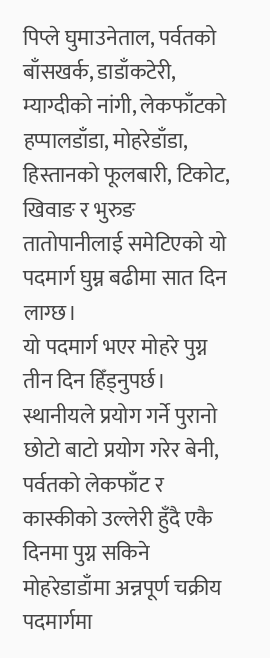पिप्ले घुमाउनेताल, पर्वतको बाँसखर्क, डाडाँकटेरी, म्याग्दीको नांगी, लेकफाँटको हप्पालडाँडा, मोहरेडाँडा, हिस्तानको फूलबारी, टिकोट, खिवाङ र भुरुङ तातोपानीलाई समेटिएको यो पदमार्ग घुम्न बढीमा सात दिन लाग्छ।
यो पदमार्ग भएर मोहरे पुग्न तीन दिन हिँड्नुपर्छ। स्थानीयले प्रयोग गर्ने पुरानो छोटो बाटो प्रयोग गरेर बेनी, पर्वतको लेकफाँट र कास्कीको उल्लेरी हुँदै एकै दिनमा पुग्न सकिने मोहरेडाडाँमा अन्नपूर्ण चक्रीय पदमार्गमा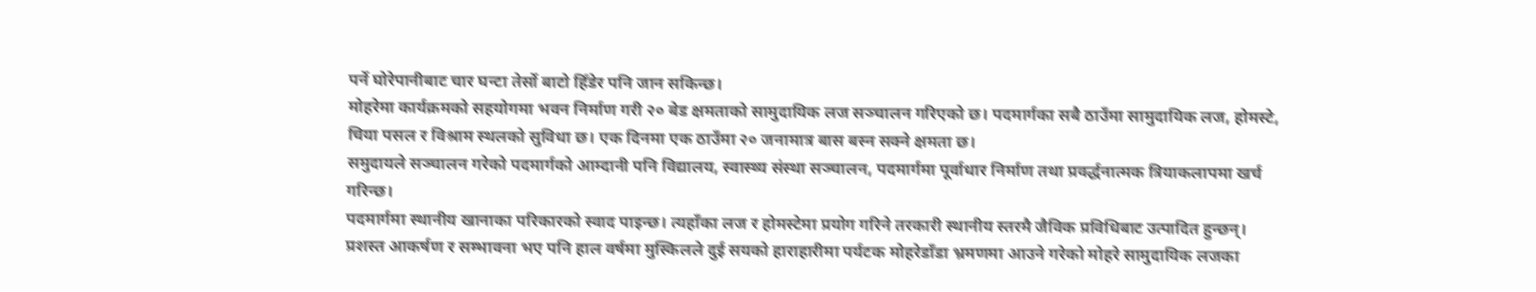पर्ने घोरेपानीबाट चार घन्टा तेर्सो बाटो हिँडेर पनि जान सकिन्छ।
मोहरेमा कार्यक्रमको सहयोगमा भवन निर्माण गरी २० बेड क्षमताको सामुदायिक लज सञ्चालन गरिएको छ। पदमार्गका सबै ठाउँमा सामुदायिक लज, होमस्टे, चिया पसल र विश्राम स्थलको सुविधा छ। एक दिनमा एक ठाउँमा २० जनामात्र बास बस्न सक्ने क्षमता छ।
समुदायले सञ्चालन गरेको पदमार्गको आम्दानी पनि विद्यालय, स्वास्थ्य संस्था सञ्चालन, पदमार्गमा पूर्वाधार निर्माण तथा प्रवर्द्धनात्मक त्रियाकलापमा खर्च गरिन्छ।
पदमार्गमा स्थानीय खानाका परिकारको स्वाद पाइन्छ। त्यहाँका लज र होमस्टेमा प्रयोग गरिने तरकारी स्थानीय स्तरमै जैविक प्रविधिबाट उत्पादित हुन्छन्।
प्रशस्त आकर्षण र सम्भावना भए पनि हाल वर्षमा मुस्किलले दुई सयको हाराहारीमा पर्यटक मोहरेडाँडा भ्रमणमा आउने गरेको मोहरे सामुदायिक लजका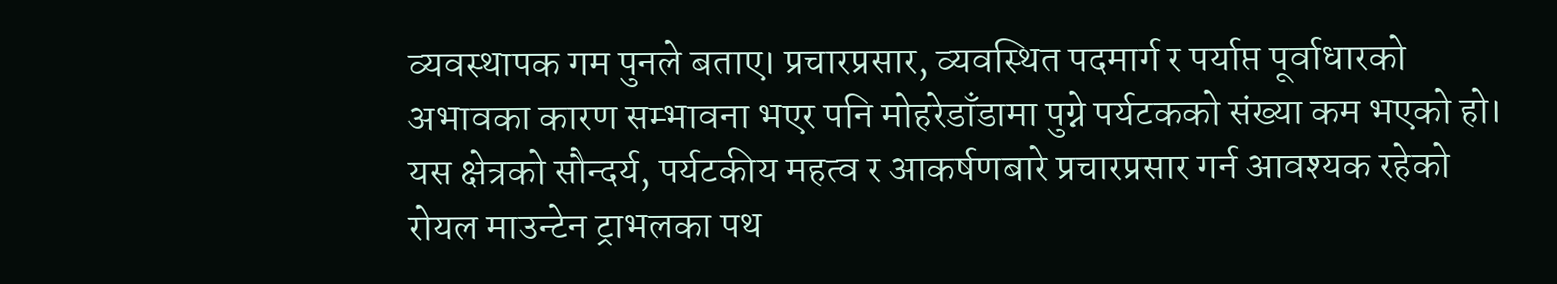व्यवस्थापक गम पुनले बताए। प्रचारप्रसार, व्यवस्थित पदमार्ग र पर्याप्त पूर्वाधारको अभावका कारण सम्भावना भएर पनि मोहरेडाँडामा पुग्ने पर्यटकको संख्या कम भएको हो।
यस क्षेत्रको सौन्दर्य, पर्यटकीय महत्व र आकर्षणबारे प्रचारप्रसार गर्न आवश्यक रहेको रोयल माउन्टेन ट्राभलका पथ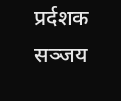प्रर्दशक सञ्जय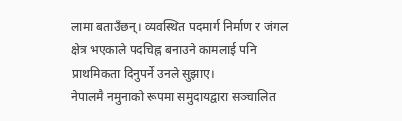लामा बताउँछन्। व्यवस्थित पदमार्ग निर्माण र जंगल क्षेत्र भएकाले पदचिह्न बनाउने कामलाई पनि प्राथमिकता दिनुपर्ने उनले सुझाए।
नेपालमै नमुनाको रूपमा समुदायद्वारा सञ्चालित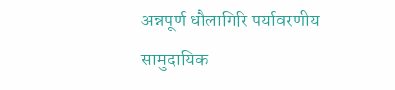अन्नपूर्ण धौलागिरि पर्यावरणीय सामुदायिक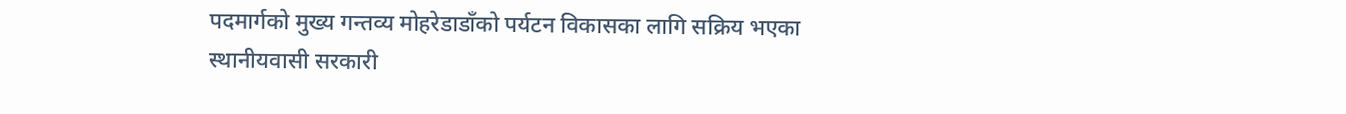पदमार्गको मुख्य गन्तव्य मोहरेडाडाँको पर्यटन विकासका लागि सक्रिय भएका स्थानीयवासी सरकारी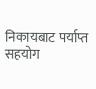निकायबाट पर्याप्त सहयोग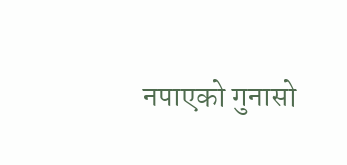नपाएको गुनासो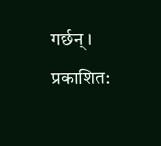गर्छन्।
प्रकाशित: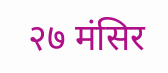२७ मंसिर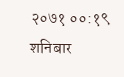२०७१ ००:१९ शनिबार